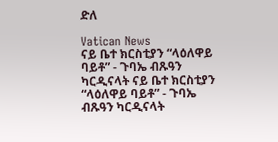ድለ

Vatican News
ናይ ቤተ ክርስቲያን “ላዕለዋይ ባይቶ” - ጉባኤ ብጹዓን ካርዲናላት ናይ ቤተ ክርስቲያን “ላዕለዋይ ባይቶ” - ጉባኤ ብጹዓን ካርዲናላት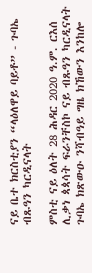ናይ ቤተ ክርስቲያን “ላዕለዋይ ባይቶ” - ጉባኤ ብጹዓን ካርዲናላት

ምስቲ ናይ ዕለት 28 ሕዳር 2020 ዓ.ም. ርእሰ ሊቃነ ጳጳሳት ፍራንቸስኮ ናይ ብጹዓን ካርዲናላት ጉባኤ ክጽውዑ ንሻብዓይ ግዜ ክኸውን እንከሎ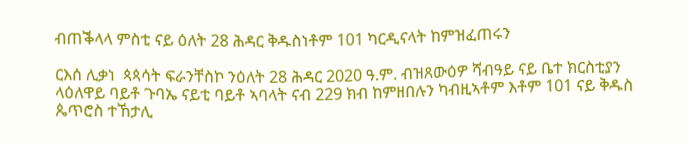ብጠቕላላ ምስቲ ናይ ዕለት 28 ሕዳር ቅዱስነቶም 101 ካርዲናላት ከምዝፈጠሩን

ርእሰ ሊቃነ  ጳጳሳት ፍራንቸስኮ ንዕለት 28 ሕዳር 2020 ዓ.ም. ብዝጸውዕዎ ሻብዓይ ናይ ቤተ ክርስቲያን ላዕለዋይ ባይቶ ጉባኤ ናይቲ ባይቶ ኣባላት ናብ 229 ክብ ከምዘበሉን ካብዚኣቶም እቶም 101 ናይ ቅዱስ ጴጥሮስ ተኸታሊ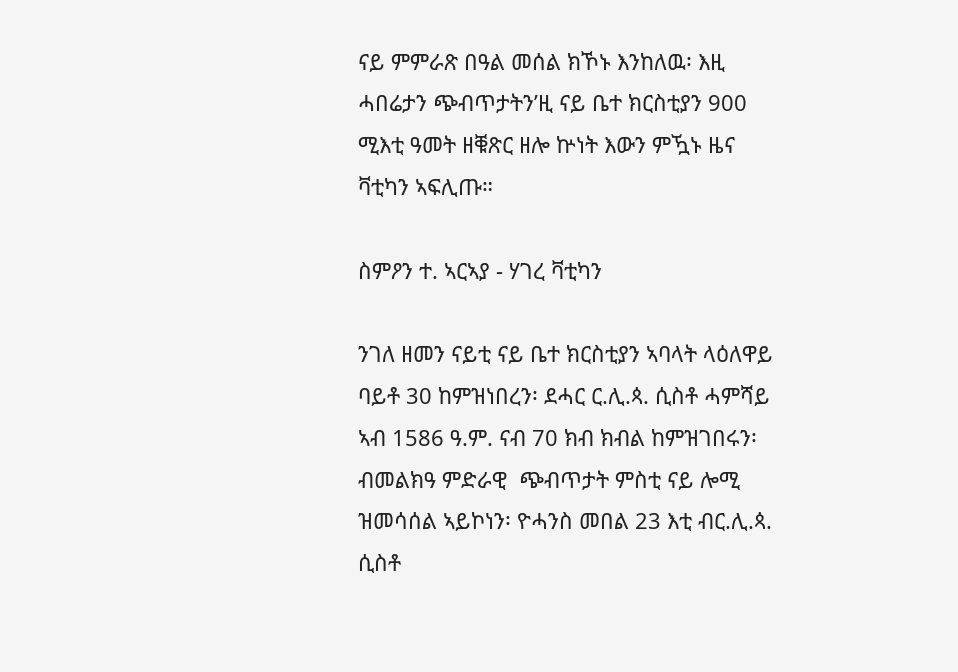ናይ ምምራጽ በዓል መሰል ክኾኑ እንከለዉ፡ እዚ ሓበሬታን ጭብጥታትን’ዚ ናይ ቤተ ክርስቲያን 900 ሚእቲ ዓመት ዘቑጽር ዘሎ ኵነት እውን ምዃኑ ዜና ቫቲካን ኣፍሊጡ።

ስምዖን ተ. ኣርኣያ - ሃገረ ቫቲካን

ንገለ ዘመን ናይቲ ናይ ቤተ ክርስቲያን ኣባላት ላዕለዋይ ባይቶ 30 ከምዝነበረን፡ ደሓር ር.ሊ.ጳ. ሲስቶ ሓምሻይ ኣብ 1586 ዓ.ም. ናብ 70 ክብ ክብል ከምዝገበሩን፡ ብመልክዓ ምድራዊ  ጭብጥታት ምስቲ ናይ ሎሚ ዝመሳሰል ኣይኮነን፡ ዮሓንስ መበል 23 እቲ ብር.ሊ.ጳ. ሲስቶ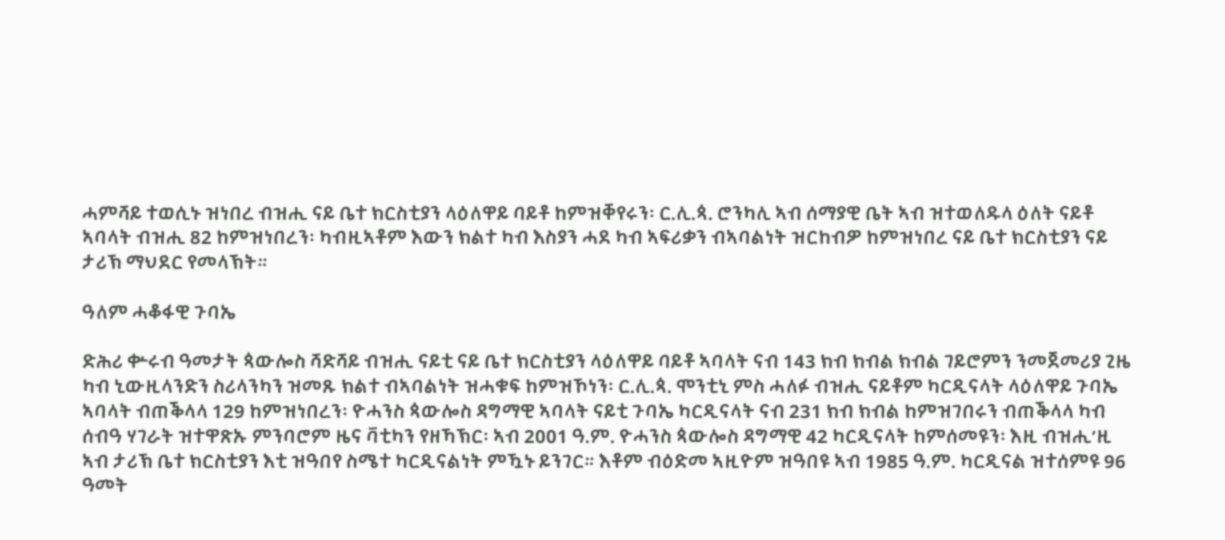ሓምሻይ ተወሲኑ ዝነበረ ብዝሒ ናይ ቤተ ክርስቲያን ላዕለዋይ ባይቶ ከምዝቐየሩን፡ ር.ሊ.ጳ. ሮንካሊ ኣብ ሰማያዊ ቤት ኣብ ዝተወለዱላ ዕለት ናይቶ ኣባላት ብዝሒ 82 ከምዝነበረን፡ ካብዚኣቶም እውን ክልተ ካብ እስያን ሓደ ካብ ኣፍሪቃን ብኣባልነት ዝርከብዎ ከምዝነበረ ናይ ቤተ ክርስቲያን ናይ ታሪኽ ማህደር የመላኽት።

ዓለም ሓቆፋዊ ጉባኤ

ድሕሪ ቍሩብ ዓመታት ጳውሎስ ሻድሻይ ብዝሒ ናይቲ ናይ ቤተ ክርስቲያን ላዕለዋይ ባይቶ ኣባላት ናብ 143 ክብ ክብል ክብል ገይሮምን ንመጀመሪያ ጊዜ ካብ ኒውዚላንድን ስሪላንካን ዝመጹ ክልተ ብኣባልነት ዝሓቁፍ ከምዝኾነን፡ ር.ሊ.ጳ. ሞንቲኒ ምስ ሓለፉ ብዝሒ ናይቶም ካርዲናላት ላዕለዋይ ጉባኤ ኣባላት ብጠቕላላ 129 ከምዝነበረን፡ ዮሓንስ ጳውሎስ ዳግማዊ ኣባላት ናይቲ ጉባኤ ካርዲናላት ናብ 231 ክብ ክብል ከምዝገበሩን ብጠቕላላ ካብ ሰብዓ ሃገራት ዝተዋጽኡ ምንባሮም ዜና ቫቲካን የዘኻኽር፡ ኣብ 2001 ዓ.ም. ዮሓንስ ጳውሎስ ዳግማዊ 42 ካርዲናላት ከምሰመዩን፡ እዚ ብዝሒ’ዚ ኣብ ታሪኽ ቤተ ክርስቲያን እቲ ዝዓበየ ስሜተ ካርዲናልነት ምዃኑ ይንገር። እቶም ብዕድመ ኣዚዮም ዝዓበዩ ኣብ 1985 ዓ.ም. ካርዲናል ዝተሰምዩ 96 ዓመት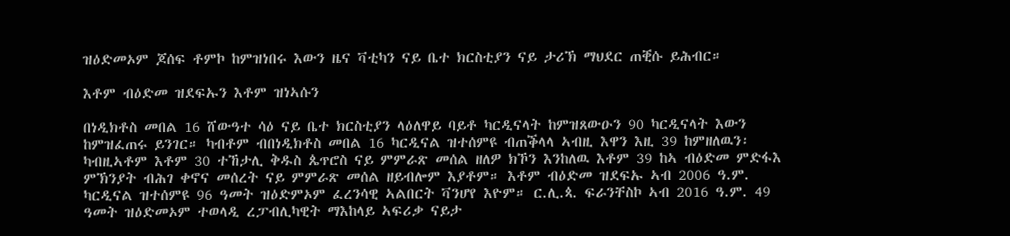ዝዕድመኦም ጆሰፍ ቶምኮ ከምዝነበሩ እውን ዜና ቫቲካን ናይ ቤተ ክርስቲያን ናይ ታሪኽ ማህደር ጠቒሱ ይሕብር።

እቶም ብዕድመ ዝደፍኡን እቶም ዝነኣሱን

በነዲክቶስ መበል 16 ሸውዓተ ሳዕ ናይ ቤተ ክርስቲያን ላዕለዋይ ባይቶ ካርዲናላት ከምዝጸውዑን 90 ካርዲናላት እውን ከምዝፈጠሩ ይንገር። ካብቶም ብበነዲክቶስ መበል 16 ካርዲናል ዝተሰምዩ ብጠቕላላ ኣብዚ እዋን እዚ 39 ከምዘለዉን፡ ካብዚኣቶም እቶም 30 ተኸታሊ ቅዱስ ጴጥሮስ ናይ ምምራጽ መሰል ዘለዎ ክኾን እንከለዉ እቶም 39 ከኣ ብዕድመ ምድፋእ ምኽንያት ብሕገ ቀኖና መሰረት ናይ ምምራጽ መሰል ዘይብሎም እያቶም። እቶም ብዕድመ ዝደፍኡ ኣብ 2006 ዓ.ም. ካርዲናል ዝተሰምዩ 96 ዓመት ዝዕድምኦም ፈረንሳዊ ኣልበርት ቫንሆየ እዮም። ር.ሊ.ጳ. ፍራንቸስኮ ኣብ 2016 ዓ.ም. 49 ዓመት ዝዕድመኦም ተወላዲ ረፓብሊካዊት ማእከላይ ኣፍሪቃ ናይታ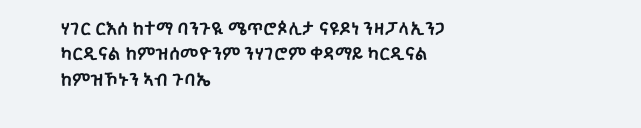ሃገር ርእሰ ከተማ ባንጉዪ ሜጥሮጶሊታ ናዩዶነ ንዛፓላኢንጋ ካርዲናል ከምዝሰመዮንም ንሃገሮም ቀዳማይ ካርዲናል ከምዝኾኑን ኣብ ጉባኤ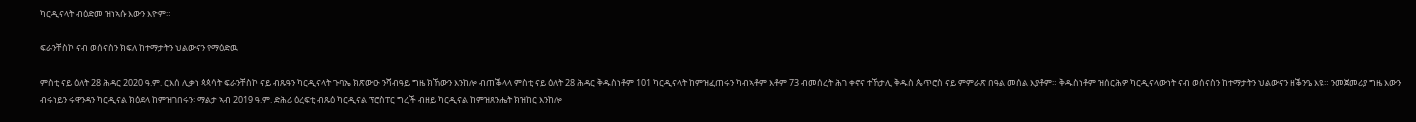ካርዲናላት ብዕድመ ዝነኣሱ እውን እዮም።

ፍራንቸስኮ ናብ ወሰናስን ክፍለ ከተማታትን ህልውናን የማዕድዉ

ምስቲ ናይ ዕለት 28 ሕዳር 2020 ዓ.ም. ርእሰ ሊቃነ ጳጳሳት ፍራንቸስኮ ናይ ብጹዓን ካርዲናላት ጉባኤ ክጽውዑ ንሻብዓይ ግዜ ክኸውን እንከሎ ብጠቕላላ ምስቲ ናይ ዕለት 28 ሕዳር ቅዱስነቶም 101 ካርዲናላት ከምዝፈጠሩን ካብኣቶም እቶም 73 ብመሰረት ሕገ ቀኖና ተኸታሊ ቅዱስ ጴጥሮስ ናይ ምምራጽ በዓል መሰል እያቶም። ቅዱስነቶም ዝሰርሕዎ ካርዲናላውነት ናብ ወሰናስን ከተማታትን ህልውናን ዘቕንዔ እዩ። ንመጀመሪያ ግዜ እውን ብሩነይን ሩዋንዳን ካርዲናል ክዕደላ ከምዝገበሩን፡ ማልታ ኣብ 2019 ዓ.ም. ድሕሪ ዕረፍቲ ብጹዕ ካርዲናል ፕሮስፐር ግረች ብዘይ ካርዲናል ከምዝጸንሔት ክዝከር እንከሎ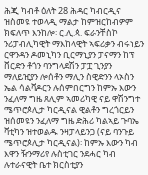ሕጂ ካብቶ ዕለት 28 ሕዳር ካብርዲና ዝስመዩ ተወላዲ ማልታ ከምዝርከብዎም ክፍለጥ እንከሎ፡ ር.ሊ.ጳ. ፍራንቸስኮ ንሪፓብሊካዊት ማእከላዊት ኣፍሪቃን ብሩነይን ርዋንዳን ዶመኒካን ቢርማኒያን ፓናማን ከፕ ቨርድን ቶጎን ባንግላደሽን ፓፗ ጊንያን ማለይዢያን ሎሰቶን ማሊን ስዊድንን ላኦስን ኤል ሳልቫዶርን ሉሰምበርግን ከምኡ እውን ንፈለማ ግዜ ጸሊም ኣመሪካዊ ናይ ዋሽንግተ ሜጥሮጶሊታ ካርዲናል ዊልቶን ግረጎርይን ዝሰመዩን ንፈለማ ግዜ ድሕሪ ካልኣይ ጉባኤ ቫቲካን ዝተወልዱ ንዛፓላይንጋ (ናይ ባንጉይ ሜጥሮጶሊታ ካርዲናል)፡ ከምኡ እውን ካብ እዋን ዥንማሪየ ሉስቲገር ንደሓር ካብ ሉተራናዊት ቤተ ክርስቲያን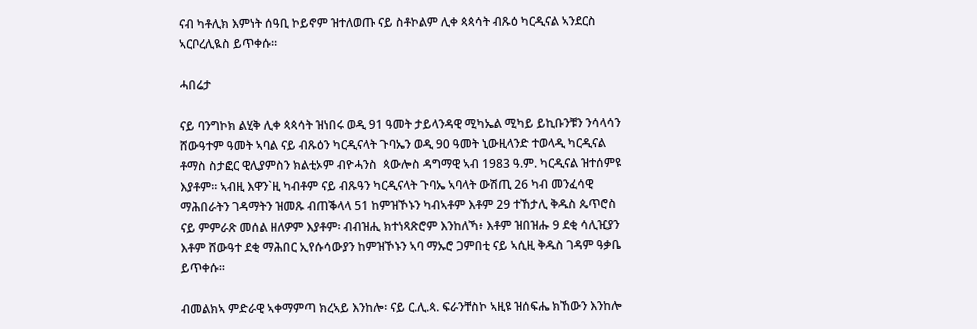ናብ ካቶሊክ እምነት ሰዓቢ ኮይኖም ዝተለወጡ ናይ ስቶኮልም ሊቀ ጳጳሳት ብጹዕ ካርዲናል ኣንደርስ ኣርቦረሊዪስ ይጥቀሱ።

ሓበሬታ

ናይ ባንግኮክ ልሂቅ ሊቀ ጳጳሳት ዝነበሩ ወዲ 91 ዓመት ታይላንዳዊ ሚካኤል ሚካይ ይኪቡንቹን ንሳላሳን ሸውዓተም ዓመት ኣባል ናይ ብጹዕን ካርዲናላት ጉባኤን ወዲ 90 ዓመት ኒውዚላንድ ተወላዲ ካርዲናል ቶማስ ስታፎር ዊሊያምስን ክልቲኦም ብዮሓንስ  ጳውሎስ ዳግማዊ ኣብ 1983 ዓ.ም. ካርዲናል ዝተሰምዩ እያቶም። ኣብዚ እዋን`ዚ ካብቶም ናይ ብጹዓን ካርዲናላት ጉባኤ ኣባላት ውሽጢ 26 ካብ መንፈሳዊ ማሕበራትን ገዳማትን ዝመጹ ብጠቕላላ 51 ከምዝኾኑን ካብኣቶም እቶም 29 ተኸታሊ ቅዱስ ጴጥሮስ ናይ ምምራጽ መሰል ዘለዎም እያቶም፡ ብብዝሒ ክተነጻጽሮም እንከለኻ፥ እቶም ዝበዝሑ 9 ደቂ ሳሊዢያን እቶም ሸውዓተ ደቂ ማሕበር ኢየሱሳውያን ከምዝኾኑን ኣባ ማኡሮ ጋምበቲ ናይ ኣሲዚ ቅዱስ ገዳም ዓቃቤ ይጥቀሱ።

ብመልክኣ ምድራዊ ኣቀማምጣ ክረኣይ እንከሎ፡ ናይ ር.ሊ.ጳ. ፍራንቸስኮ ኣዚዩ ዝሰፍሔ ክኸውን እንከሎ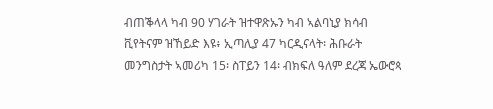ብጠቕላላ ካብ 90 ሃገራት ዝተዋጽኡን ካብ ኣልባኒያ ክሳብ ቪየትናም ዝኸይድ እዩ፥ ኢጣሊያ 47 ካርዲናላት፡ ሕቡራት መንግስታት ኣመሪካ 15፡ ስፐይን 14፡ ብክፍለ ዓለም ደረጃ ኤውሮጳ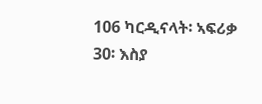106 ካርዲናላት፡ ኣፍሪቃ 30፡ እስያ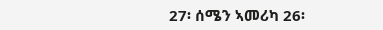27፡ ሰሜን ኣመሪካ 26፡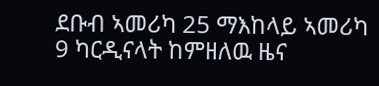ደቡብ ኣመሪካ 25 ማእከላይ ኣመሪካ 9 ካርዲናላት ከምዘለዉ ዜና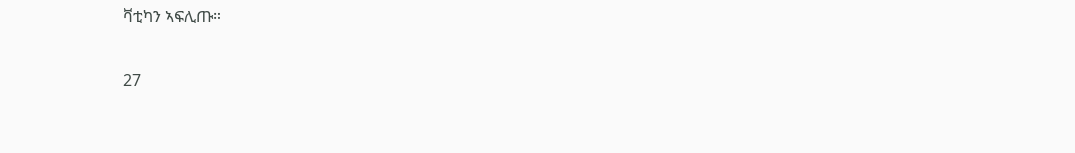ቫቲካን ኣፍሊጡ።

27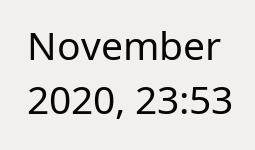November 2020, 23:53